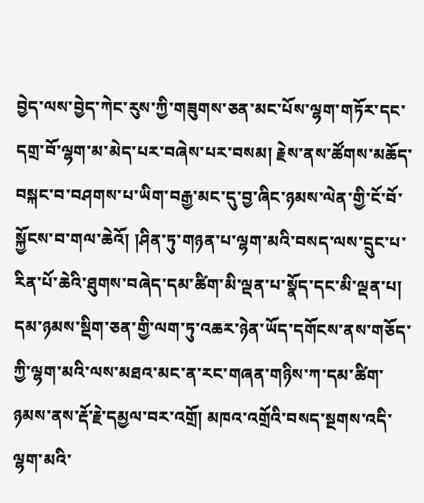བྱེད་ལས་བྱེད་ཀེང་རུས་ཀྱི་གཟུགས་ཅན་མང་པོས་ལྷག་གཏོར་དང་དགྲ་བོ་ལྷག་མ་མེད་པར་བཞེས་པར་བསམ། རྗེས་ནས་ཚོགས་མཆོད་བསྐང་བ་བཤགས་པ་ཡིག་བརྒྱ་མང་དུ་བྱ་ཞིང་ཉམས་ལེན་གྱི་ངོ་བོ་སྐྱོངས་བ་གལ་ཆེའོ། །ཤིན་ཏུ་གཉན་པ་ལྷག་མའི་བསད་ལས་དྲུང་པ་རིན་པོ་ཆེའི་ཐུགས་བཞེད་དམ་ཚིག་མི་ལྡན་པ་སྣོད་དང་མི་ལྡན་པ། དམ་ཉམས་སྡིག་ཅན་གྱི་ལག་ཏུ་འཆར་ཉེན་ཡོད་དགོངས་ནས་གཅོད་ཀྱི་ལྷག་མའི་ལས་མཐའ་མང་ན་རང་གཞན་གཉིས་ཀ་དམ་ཚིག་ཉམས་ནས་རྡོ་རྗེ་དམྱལ་བར་འགྲོ། མཁའ་འགྲོའི་བསད་སྔགས་འདི་ལྷག་མའི་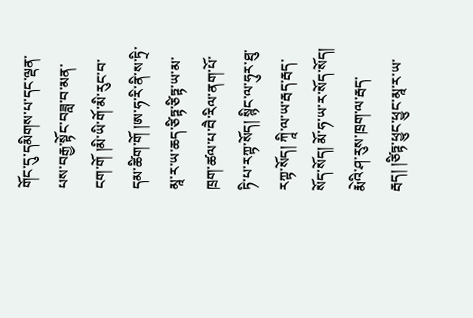གོང་དུ་དམིགས་པ་དང་ལྡན་པས་བརྒྱ་སྟོང་བཟླ་བ་མན་ངག་གོ །མི་ཡི་གོ་མི་རུང་བ་དམ་ཚིག་གོ །ཨ་ཧ་རི་ནི་ས་ཏྲི་མཱ་ར་ཡ་ཆད་ཙིཏྟ་ཙིཏྟ་ཡ་མ་ཁྲག་ཚལ་པ་བཻ་རིལ་ནག་པོ་ཏི་པ་རཀྟ་སོད། སྙིང་ལ་ཧུར་ཐུ་རཀྟ་སོད། ཀཱི་ལ་ཡ་རྦད་རྦད་སོད་སོད། མོ་ཧ་ཡ་ར་སོད་སོད། རྨེའི་ཤ་རུས་ཁྲག་ལ་རྦད་རྦད། །ཙིཏྟ་ཕྱུང་ཕྱུང་མཱ་ར་ཡ་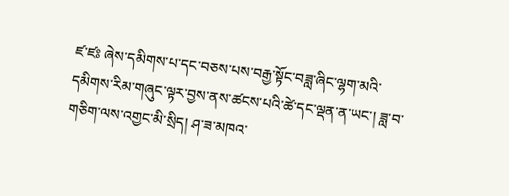ཛ་ཛཿ ཞེས་དམིགས་པ་དང་བཅས་པས་བརྒྱ་སྟོང་བཟླ་ཞིང་ལྷག་མའི་དམིགས་རིམ་གཞུང་ལྟར་བྱས་ནས་ཚངས་པའི་ཚེ་དང་ལྡན་ན་ཡང་། ཟླ་བ་གཅིག་ལས་འགྱང་མི་སྲིད། ཤ་ཟ་མཁའ་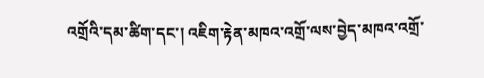འགྲོའི་དམ་ཚིག་དང་། འཇིག་རྟེན་མཁའ་འགྲོ་ལས་བྱེད་མཁའ་འགྲོ་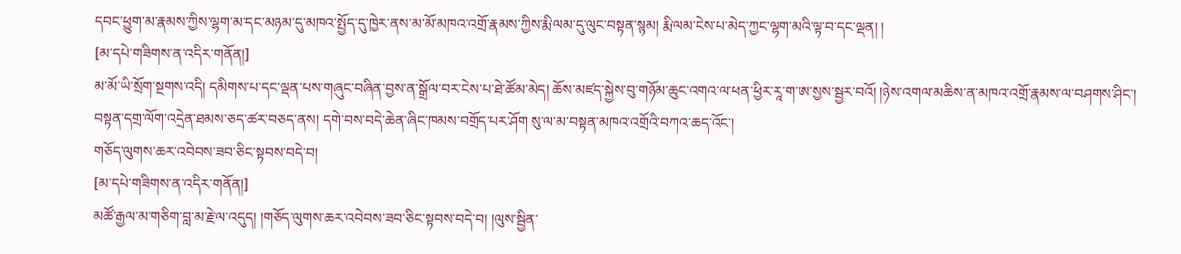དབང་ཕྱུག་མ་རྣམས་ཀྱིས་ལྷག་མ་དང་མཉམ་དུ་མཁའ་སྤྱོད་དུ་ཁྱེར་ནས་མ་མོ་མཁའ་འགྲོ་རྣམས་ཀྱིས་རྨི་ལམ་དུ་ལུང་བསྟན་སྙམ། རྨི་ལམ་ངེས་པ་མེད་ཀྱང་ལྷག་མའི་ལྟ་བ་དང་ལྡན། །
[མ་དཔེ་གཟིགས་ན་འདིར་གནོན།]
མ་མོ་ཡི་སྲོག་སྔགས་འདི། དམིགས་པ་དང་ལྡན་པས་གཞུང་བཞིན་བྱས་ན་སྒྲོལ་བར་ངེས་པ་ཐེ་ཚོམ་མེད། ཆོས་མཛད་སྐྱེས་བུ་གཉོམ་ཆུང་འགའ་ལ་ཕན་ཕྱིར་རཱ་ག་ཨ་སྱས་སྦྱར་བའོ། །ཉེས་འགལ་མཆིས་ན་མཁའ་འགྲོ་རྣམས་ལ་བཤགས་ཤིང་། བསྟན་དགྲ་ལོག་འདྲེན་ཐམས་ཅད་ཚར་བཅད་ནས། དགེ་བས་བདེ་ཆེན་ཞིང་ཁམས་བགྲོད་པར་ཤོག སུ་ལ་མ་བསྟན་མཁའ་འགྲོའི་བཀའ་ཆད་འོང་།
གཅོད་ལུགས་ཆར་འབེབས་ཟབ་ཅིང་སྟབས་བདེ་བ།
[མ་དཔེ་གཟིགས་ན་འདིར་གནོན།]
མཚོ་རྒྱལ་མ་གཅིག་བླ་མ་རྗེ་ལ་འདུད། །གཅོད་ལུགས་ཆར་འབེབས་ཟབ་ཅིང་སྟབས་བདེ་བ། །ལུས་སྦྱིན་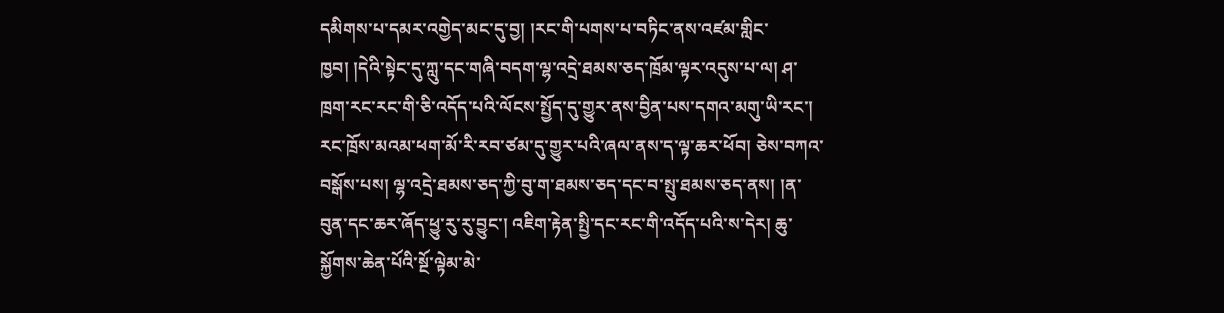དམིགས་པ་དམར་འགྱེད་མང་དུ་བྱ། །རང་གི་པགས་པ་བཏིང་ནས་འཛམ་གླིང་ཁྱབ། །དེའི་སྟེང་དུ་ཀླུ་དང་གཞི་བདག་ལྷ་འདྲེ་ཐམས་ཅད་ཁྲོམ་ལྟར་འདུས་པ་ལ། ཤ་ཁྲག་རང་རང་གི་ཅི་འདོད་པའི་ལོངས་སྤྱོད་དུ་གྱུར་ནས་བྱིན་པས་དགའ་མགུ་ཡི་རང་། རང་ཁྲོས་མའམ་ཕག་མོ་རི་རབ་ཙམ་དུ་གྱུར་པའི་ཞལ་ནས་ད་ལྟ་ཆར་ཕོབ། ཅེས་བཀའ་བསྒོས་པས། ལྷ་འདྲེ་ཐམས་ཅད་ཀྱི་བུ་ག་ཐམས་ཅད་དང་བ་སྤུ་ཐམས་ཅད་ནས། །ན་བུན་དང་ཆར་ཞོད་ཕྱུ་རུ་རུ་བྱུང་། འཇིག་རྟེན་སྤྱི་དང་རང་གི་འདོད་པའི་ས་དེར། ཆུ་སྐྱོགས་ཆེན་པོའི་སྔོ་ལྟེམ་མེ་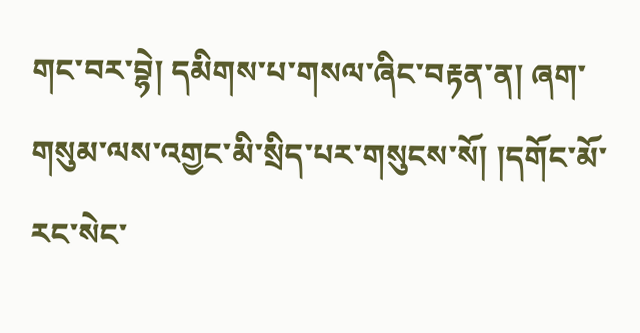གང་བར་བྷེ། དམིགས་པ་གསལ་ཞིང་བརྟན་ན། ཞག་གསུམ་ལས་འགྱང་མི་སྲིད་པར་གསུངས་སོ། །དགོང་མོ་རང་སེང་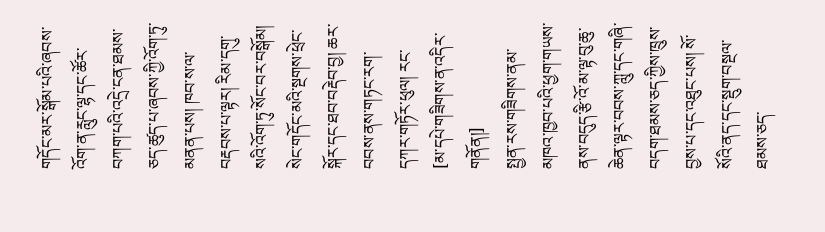གདོང་མར་སྒོམ་པའི་ཞབས་འོག་ན་རླུང་ལྷ་དང་ཚོར་བཀག་པའི་འདྲེ་ངན་ཐམས་ཅད་ཚུད་པ་ཞབས་ཀྱི་འོག་ཏུ་མནན་པས། ཁབ་ས་ལ་བརྡབས་པ་ལྟར། རིམ་དགུ་སའི་འོག་ཏུ་སོང་བར་བསྒོམ། སེང་གདོང་མའི་སྔགས་ཕྲེང་སྐོར་དང་ཐབ་བརྡེབ་བྱ། ཆར་བབས་ནས་གཏང་རག་དཀར་གཏོར་ཕུལ། རང་
[མ་དཔེ་གཟིགས་ན་འདིར་གནོན།]
སྤྱན་རས་གཟིགས་ནམ་མཁའ་ཁྱབ་པའི་ཕྱག་གཡས་ནས་བདུད་རྩི་འོ་མ་ལྟ་བུ་ཆུ་ཆེན་ལྟར་བབས་ཀླུ་དང་གཞི་བདག་ཐམས་ཅད་ཀྱིས་ཁྲུས་བྱས་པ་དང་འཐུང་པས། སོ་སོའི་ནད་དང་སྡུག་བསྔལ་ཐམས་ཅད་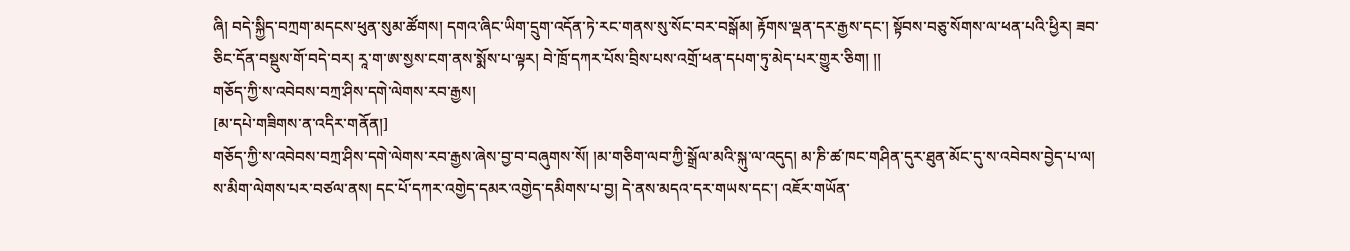ཞི། བདེ་སྐྱིད་བཀྲག་མདངས་ཕུན་སུམ་ཚོགས། དགའ་ཞིང་ཡིག་དྲུག་འདོན་ཏེ་རང་གནས་སུ་སོང་བར་བསྒོམ། རྟོགས་ལྡན་དར་རྒྱས་དང་། སྟོབས་བཅུ་སོགས་ལ་ཕན་པའི་ཕྱིར། ཟབ་ཅིང་དོན་བསྡུས་གོ་བདེ་བར། རཱ་ག་ཨ་སྱས་ངག་ནས་སྨོས་པ་ལྟར། བེ་ཁྲོ་དཀར་པོས་བྲིས་པས་འགྲོ་ཕན་དཔག་ཏུ་མེད་པར་གྱུར་ཅིག། །།
གཅོད་ཀྱི་ས་འབེབས་བཀྲ་ཤིས་དགེ་ལེགས་རབ་རྒྱས།
[མ་དཔེ་གཟིགས་ན་འདིར་གནོན།]
གཅོད་ཀྱི་ས་འབེབས་བཀྲ་ཤིས་དགེ་ལེགས་རབ་རྒྱས་ཞེས་བྱ་བ་བཞུགས་སོ། །མ་གཅིག་ལབ་ཀྱི་སྒྲོལ་མའི་སྐུ་ལ་འདུད། མ་ཎི་ཚ་ཁང་གཤིན་དུར་ཐུན་མོང་དུ་ས་འབེབས་བྱེད་པ་ལ། ས་མིག་ལེགས་པར་བཙལ་ནས། དང་པོ་དཀར་འགྱེད་དམར་འགྱེད་དམིགས་པ་བྱ། དེ་ནས་མདའ་དར་གཡས་དང་། འཇོར་གཡོན་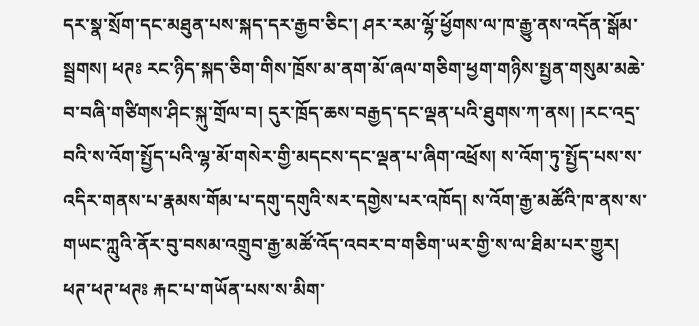དར་སྣ་སྲོག་དང་མཐུན་པས་སྐད་དར་རྒྱབ་ཅིང་། ཤར་རམ་ལྷོ་ཕྱོགས་ལ་ཁ་རྒྱུ་ནས་འདོན་སྒོམ་སྦྲགས། ཕཊཿ རང་ཉིད་སྐད་ཅིག་གིས་ཁྲོས་མ་ནག་མོ་ཞལ་གཅིག་ཕྱག་གཉིས་སྤྱན་གསུམ་མཆེ་བ་བཞི་གཙིགས་ཤིང་སྐུ་གྲོལ་བ། དུར་ཁྲོད་ཆས་བརྒྱད་དང་ལྡན་པའི་ཐུགས་ཀ་ནས། །རང་འདྲ་བའི་ས་འོག་སྤྱོད་པའི་ལྷ་མོ་གསེར་གྱི་མདངས་དང་ལྡན་པ་ཞིག་འཕྲོས། ས་འོག་ཏུ་སྤྱོད་པས་ས་འདིར་གནས་པ་རྣམས་གོམ་པ་དགུ་དགུའི་སར་དགྱེས་པར་འཁོད། ས་འོག་རྒྱ་མཚོའི་ཁ་ནས་ས་གཡང་ཀླུའི་ནོར་བུ་བསམ་འགྲུབ་རྒྱ་མཚོ་འོད་འབར་བ་གཅིག་ཡར་གྱི་ས་ལ་ཐིམ་པར་གྱུར། ཕཊ་ཕཊ་ཕཊཿ རྐང་པ་གཡོན་པས་ས་མིག་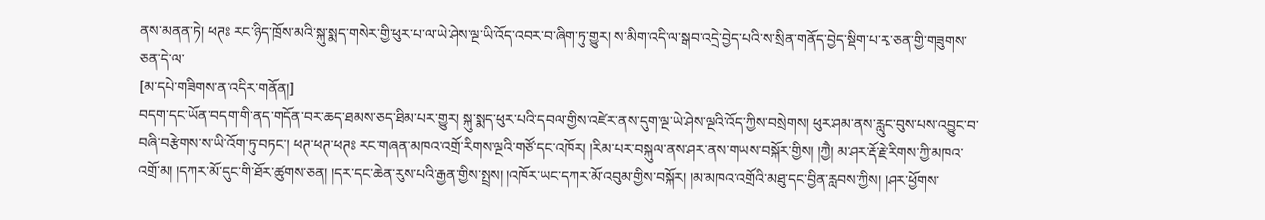ནས་མནན་ཏེ། ཕཊཿ རང་ཉིད་ཁྲོས་མའི་སྐུ་སྨད་གསེར་གྱི་ཕུར་པ་ལ་ཡེ་ཤེས་ལྔ་ཡི་འོད་འབར་བ་ཞིག་ཏུ་གྱུར། ས་མིག་འདི་ལ་སྒབ་འདྲེ་བྱེད་པའི་ས་སྲིན་གནོད་བྱེད་སྡིག་པ་རྭ་ཅན་གྱི་གཟུགས་ཅན་དེ་ལ་
[མ་དཔེ་གཟིགས་ན་འདིར་གནོན།]
བདག་དང་ཡོན་བདག་གི་ནད་གདོན་བར་ཆད་ཐམས་ཅད་ཐིམ་པར་གྱུར། སྐུ་སྨད་ཕུར་པའི་དབལ་གྱིས་འཛེར་ནས་དུག་ལྔ་ཡེ་ཤེས་ལྔའི་འོད་ཀྱིས་བསྲེགས། ཕུར་ཤམ་ནས་རླུང་བུས་པས་འབྱུང་བ་བཞི་བརྩེགས་ས་ཡི་འོག་ཏུ་བཏང་། ཕཊ་ཕཊ་ཕཊཿ རང་གཞན་མཁའ་འགྲོ་རིགས་ལྔའི་གཙོ་དང་འཁོར། །རིམ་པར་བསྐུལ་ནས་ཤར་ནས་གཡས་བསྐོར་གྱིས། །ཀྱཻ། མ་ཤར་རྡོ་རྗེ་རིགས་ཀྱི་མཁའ་འགྲོ་མ། །དཀར་མོ་དུང་གི་ཐོར་ཚུགས་ཅན། །དར་དང་ཆེན་རུས་པའི་རྒྱན་གྱིས་སྤྲས། །འཁོར་ཡང་དཀར་མོ་འབུམ་གྱིས་བསྐོར། །མ་མཁའ་འགྲོའི་མཐུ་དང་བྱིན་རླབས་ཀྱིས། །ཤར་ཕྱོགས་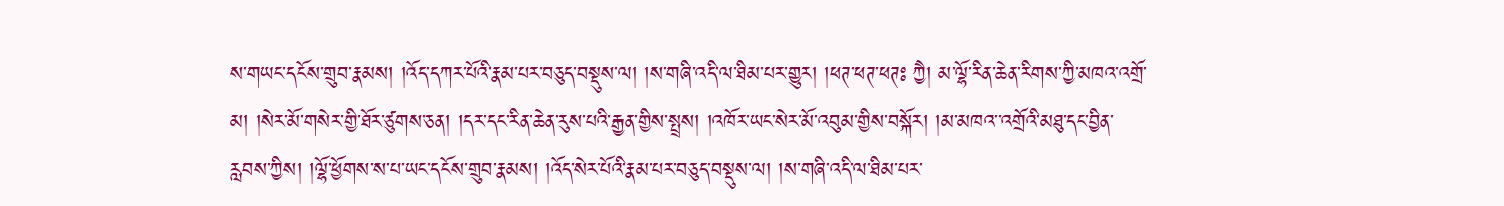ས་གཡང་དངོས་གྲུབ་རྣམས། །འོད་དཀར་པོའི་རྣམ་པར་བཅུད་བསྡུས་ལ། །ས་གཞི་འདི་ལ་ཐིམ་པར་གྱུར། །ཕཊ་ཕཊ་ཕཊཿ ཀྱཻ། མ་ལྷོ་རིན་ཆེན་རིགས་ཀྱི་མཁའ་འགྲོ་མ། །སེར་མོ་གསེར་གྱི་ཐོར་ཙུགས་ཅན། །དར་དང་རིན་ཆེན་རུས་པའི་རྒྱན་གྱིས་སྤྲས། །འཁོར་ཡང་སེར་མོ་འབུམ་གྱིས་བསྐོར། །མ་མཁའ་་འགྲོའི་མཐུ་དང་བྱིན་རླབས་ཀྱིས། །ལྷོ་ཕྱོགས་ས་པ་ཡང་དངོས་གྲུབ་རྣམས། །འོད་སེར་པོའི་རྣམ་པར་བཅུད་བསྡུས་ལ། །ས་གཞི་འདི་ལ་ཐིམ་པར་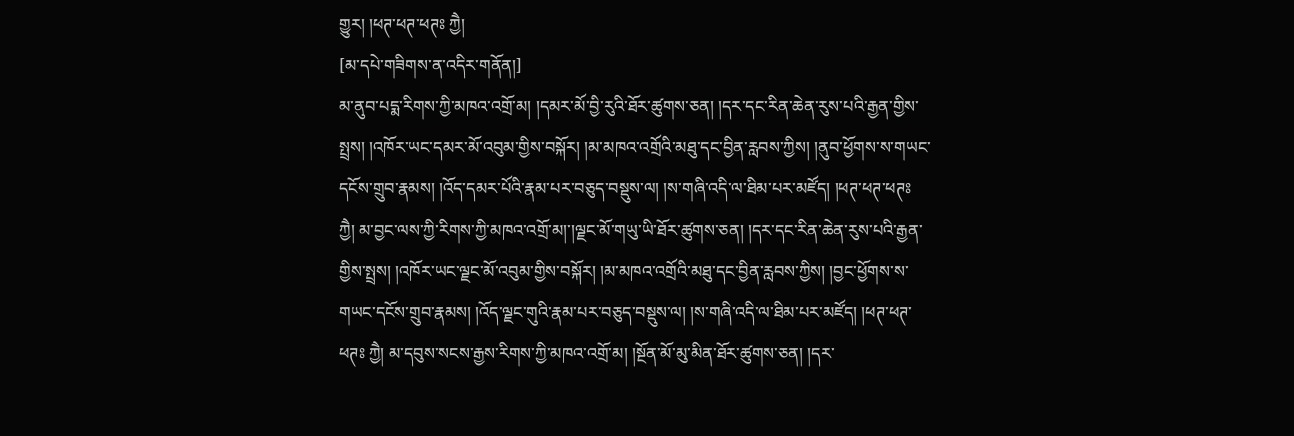གྱུར། །ཕཊ་ཕཊ་ཕཊཿ ཀྱཻ།
[མ་དཔེ་གཟིགས་ན་འདིར་གནོན།]
མ་ནུབ་པདྨ་རིགས་ཀྱི་མཁའ་འགྲོ་མ། །དམར་མོ་བྱི་རུའི་ཐོར་ཚུགས་ཅན། །དར་དང་རིན་ཆེན་རུས་པའི་རྒྱན་གྱིས་སྤྲས། །འཁོར་ཡང་དམར་མོ་འབུམ་གྱིས་བསྐོར། །མ་མཁའ་འགྲོའི་མཐུ་དང་བྱིན་རླབས་ཀྱིས། །ནུབ་ཕྱོགས་ས་གཡང་དངོས་གྲུབ་རྣམས། །འོད་དམར་པོའི་རྣམ་པར་བཅུད་བསྡུས་ལ། །ས་གཞི་འདི་ལ་ཐིམ་པར་མཛོད། །ཕཊ་ཕཊ་ཕཊཿ ཀྱཻ། མ་བྱང་ལས་ཀྱི་རིགས་ཀྱི་མཁའ་འགྲོ་མ།་།ལྗང་མོ་གཡུ་ཡི་ཐོར་ཚུགས་ཅན། །དར་དང་རིན་ཆེན་རུས་པའི་རྒྱན་གྱིས་སྤྲས། །འཁོར་ཡང་ལྗང་མོ་འབུམ་གྱིས་བསྐོར། །མ་མཁའ་འགྲོའི་མཐུ་དང་བྱིན་རླབས་ཀྱིས། །བྱང་ཕྱོགས་ས་གཡང་དངོས་གྲུབ་རྣམས། །འོད་ལྗང་གུའི་རྣམ་པར་བཅུད་བསྡུས་ལ། །ས་གཞི་འདི་ལ་ཐིམ་པར་མཛོད། །ཕཊ་ཕཊ་ཕཊཿ ཀྱཻ། མ་དབུས་སངས་རྒྱས་རིགས་ཀྱི་མཁའ་འགྲོ་མ། །སྔོན་མོ་མུ་མིན་ཐོར་ཚུགས་ཅན། །དར་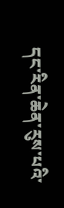དང་རིན་ཆེན་རུས་པའི་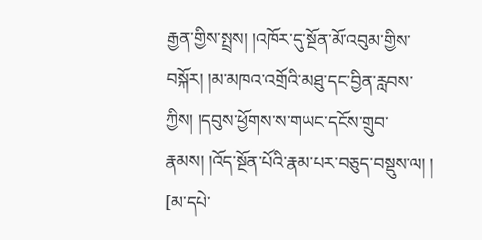རྒྱན་གྱིས་སྤྲས། །འཁོར་དུ་སྔོན་མོ་འབུམ་གྱིས་བསྐོར། །མ་མཁའ་འགྲོའི་མཐུ་དང་བྱིན་རླབས་ཀྱིས། །དབུས་ཕྱོགས་ས་གཡང་དངོས་གྲུབ་རྣམས། །འོད་སྔོན་པོའི་རྣམ་པར་བཅུད་བསྡུས་ལ། །
[མ་དཔེ་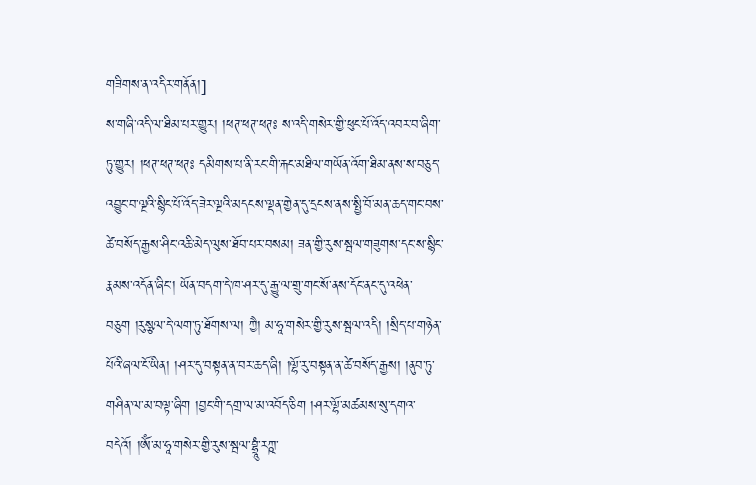གཟིགས་ན་འདིར་གནོན།]
ས་གཞི་འདི་ལ་ཐིམ་པར་གྱུར། །ཕཊ་ཕཊ་ཕཊཿ ས་འདི་གསེར་གྱི་ཕུང་པོ་འོད་འབར་བ་ཞིག་ཏུ་གྱུར། །ཕཊ་ཕཊ་ཕཊཿ དམིགས་པ་ནི་རང་གི་རྐང་མཐིལ་གཡོན་འོག་ཐིམ་ནས་ས་བཅུད་འབྱུང་བ་ལྔའི་སྙིང་པོ་འོད་ཟེར་ལྔའི་མདངས་ལྡན་གྱེན་དུ་དྲངས་ནས་སྤྱི་བོ་མན་ཆད་གང་བས་ཚེ་བསོད་རྒྱས་ཤིང་འཆི་མེད་ལུས་ཐོབ་པར་བསམ། ཟན་གྱི་རུས་སྦལ་གཟུགས་དང་ས་སྙིང་རྣམས་འདོན་ཞིང་། ཡོན་བདག་དེ་ཁ་ཤར་དུ་རྒྱུ་ལ་གྲུ་གང་སོ་ནས་དོང་ནང་དུ་འཕེན་བཅུག །རུསྩལ་དེ་ལག་ཏུ་ཐོགས་ལ། ཀྱཻ། མ་ཧཱ་གསེར་གྱི་རུས་སྦལ་འདི། །སྲིད་པ་གཉེན་པོའི་ཞལ་ངོ་ཡིན། །ཤར་དུ་བསྟན་ན་བར་ཆད་ཞི། །ལྷོ་རུ་བསྟན་ན་ཚེ་བསོད་རྒྱས། །ནུབ་ཏུ་གཤིན་ལ་མ་བལྟ་ཞིག །བྱང་གི་དགྲ་ལ་མ་འབོད་ཅིག །ཤར་ལྷོ་མཚམས་སུ་དགའ་བདེའོ། །ཨོཾ་མ་ཧཱ་གསེར་གྱི་རུས་སྦལ་བྷྲཱུཾ་རཀྵ་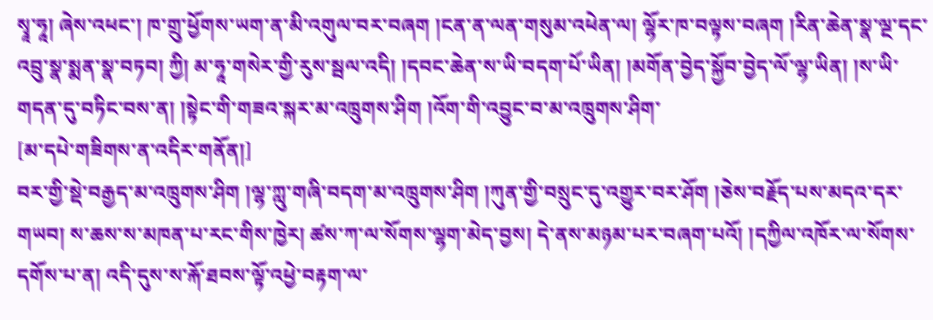སྭཱ་ཧཱ། ཞེས་འཕང་། ཁ་གྲུ་ཕྱོགས་ཡག་ན་མི་འགུལ་བར་བཞག །ངན་ན་ལན་གསུམ་འཕེན་ལ། ལྷོར་ཁ་བལྟས་བཞག །རིན་ཆེན་སྣ་ལྔ་དང་འབྲུ་སྣ་སྨན་སྣ་བཏབ། ཀྱི། མ་ཧཱ་གསེར་གྱི་རུས་སྦལ་འདི། །དབང་ཆེན་ས་ཡི་བདག་པོ་ཡིན། །མགོན་བྱེད་སྐྱོབ་བྱེད་ལོ་ལྷ་ཡིན། །ས་ཡི་གདན་དུ་བཏིང་བས་ན། །སྟེང་གི་གཟའ་སྐར་མ་འཁྲུགས་ཤིག །འོག་གི་འབྱུང་བ་མ་འཁྲུགས་ཤིག་
[མ་དཔེ་གཟིགས་ན་འདིར་གནོན།]
བར་གྱི་སྡེ་བརྒྱད་མ་འཁྲུགས་ཤིག །ལྷ་ཀླུ་གཞི་བདག་མ་འཁྲུགས་ཤིག །ཀུན་གྱི་བསྲུང་དུ་འགྱུར་བར་ཤོག །ཅེས་བརྗོད་པས་མདའ་དར་གཡབ། ས་ཆས་ས་མཁན་པ་རང་གིས་ཁྱེར། ཚས་ཀ་ལ་སོགས་ལྷག་མེད་བྱས། དེ་ནས་མཉམ་པར་བཞག་པའོ། །དཀྱིལ་འཁོར་ལ་སོགས་དགོས་པ་ན། འདི་དུས་ས་རྐོ་ཐབས་ལྟོ་འཕྱེ་བརྟག་ལ་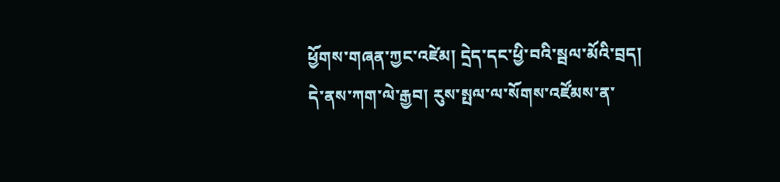ཕྱོགས་གཞན་ཀྱང་འཛེམ། དྲེད་དང་ཕྱི་བའི་སྦལ་མོའི་བྲད། དེ་ནས་ཀག་ལེ་རྒྱབ། རུས་སྤལ་ལ་སོགས་འཛོམས་ན་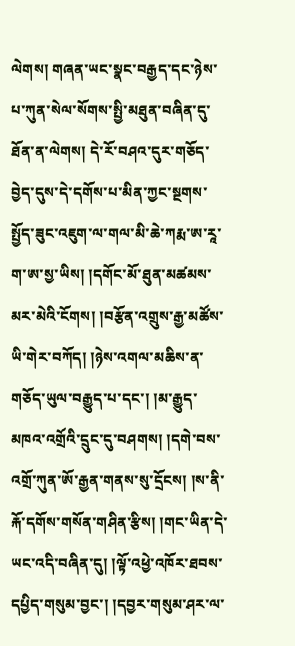ལེགས། གཞན་ཡང་སྣང་བརྒྱད་དང་ཉེས་པ་ཀུན་སེལ་སོགས་སྤྱི་མཐུན་བཞིན་དུ་ཐོན་ན་ལེགས། དེ་རོ་བཤའ་དུར་གཅོད་བྱེད་དུས་དེ་དགོས་པ་མིན་ཀྱང་སྔགས་སྤྱོད་ཟུང་འཇུག་ལ་གལ་མི་ཆེ་ཀརྨ་ཨ་རཱ་ག་ཨ་སྱ་ཡིས། །དགོང་མོ་ཐུན་མཚམས་མར་མེའི་ངོགས། །བརྩོན་འགྲུས་རྒྱ་མཚོས་ཡི་གེར་བཀོད། །ཉེས་འགལ་མཆིས་ན་གཅོད་ཡུལ་བརྒྱུད་པ་དང་། །མ་རྒྱུད་མཁའ་འགྲོའི་དྲུང་དུ་བཤགས། །དགེ་བས་འགྲོ་ཀུན་ཨོ་རྒྱན་གནས་སུ་དྲོངས། །ས་ནི་རྐོ་དགོས་གསོན་གཤིན་རྩིས། །གང་ཡིན་དེ་ཡང་འདི་བཞིན་དུ། །ལྟོ་འཕྱེ་འཁོར་ཐབས་དཔྱིད་གསུམ་བྱང་། །དབྱར་གསུམ་ཤར་ལ་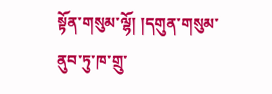སྟོན་གསུམ་ལྷོ། །དགུན་གསུམ་ནུབ་ཏུ་ཁ་གྲུ་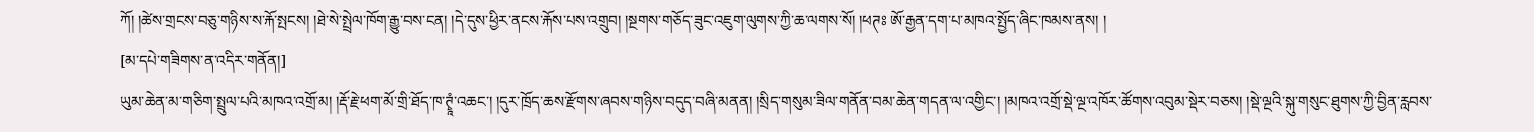ཀོ། །ཚེས་གྲངས་བཅུ་གཉིས་ས་རྐོ་སྤངས། །ཐེ་སེ་སྤྲེལ་ཁོག་རྒྱུ་བས་ངན། །དེ་དུས་ཕྱིར་ནངས་རྐོས་པས་འགྲུབ། །སྔགས་གཅོད་ཟུང་འཇུག་ལུགས་ཀྱི་ཆ་ལགས་སོ། །ཕཊཿ ཨོ་རྒྱན་དག་པ་མཁའ་སྤྱོད་ཞིང་ཁམས་ནས། །
[མ་དཔེ་གཟིགས་ན་འདིར་གནོན།]
ཡུམ་ཆེན་མ་གཅིག་སྤྲུལ་པའི་མཁའ་འགྲོ་མ། །རྡོ་རྗེ་ཕག་མོ་གྲི་ཐོད་ཁ་ཊྭཱཾ་འཆང་། །དུར་ཁྲོད་ཆས་རྫོགས་ཞབས་གཉིས་བདུད་བཞི་མནན། །སྲིད་གསུམ་ཟིལ་གནོན་བམ་ཆེན་གདན་ལ་འགྱིང་། །མཁའ་འགྲོ་སྡེ་ལྔ་འཁོར་ཚོགས་འབུམ་སྡེར་བཅས། །སྡེ་ལྔའི་སྐུ་གསུང་ཐུགས་ཀྱི་བྱིན་རླབས་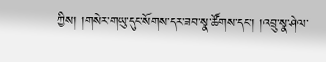ཀྱིས། །གསེར་གཡུ་དུང་སོགས་དར་ཟབ་སྣ་ཚོགས་དང་། །འབྲུ་སྣ་ཤེལ་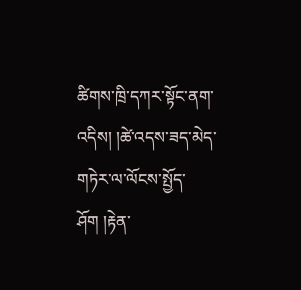ཚིགས་ཁྲི་དཀར་སྟོང་ནག་འདིས། །ཚེ་འདས་ཟད་མེད་གཏེར་ལ་ལོངས་སྤྱོད་ཤོག །རྟེན་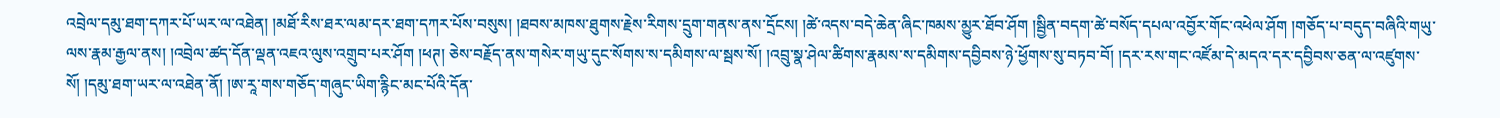འབྲེལ་དམུ་ཐག་དཀར་པོ་ཡར་ལ་འཐེན། །མཐོ་རིས་ཐར་ལམ་དར་ཐག་དཀར་པོས་བསུས། །ཐབས་མཁས་ཐུགས་རྗེས་རིགས་དྲུག་གནས་ནས་དྲོངས། །ཚེ་འདས་བདེ་ཆེན་ཞིང་ཁམས་མྱུར་ཐོབ་ཤོག །སྦྱིན་བདག་ཚེ་བསོད་དཔལ་འབྱོར་གོང་འཕེལ་ཤོག །གཅོད་པ་བདུད་བཞིའི་གཡུ་ལས་རྣམ་རྒྱལ་ནས། །འབྲེལ་ཚད་དོན་ལྡན་འཇའ་ལུས་འགྲུབ་པར་ཤོག །ཕཊ། ཅེས་བརྗོད་ནས་གསེར་གཡུ་དུང་སོགས་ས་དམིགས་ལ་སྦས་སོ། །འབྲུ་སྣ་ཤེལ་ཚིགས་རྣམས་ས་དམིགས་དབྱིབས་ཉེ་ཕྱོགས་སུ་བཏབ་བོ། །དར་རས་གང་འཛོམ་དེ་མདའ་དར་དབྱིབས་ཅན་ལ་འཛུགས་སོ། །དམུ་ཐག་ཡར་ལ་འཐེན་ནོ། །ཨ་རཱ་གས་གཅོད་གཞུང་ཡིག་རྙིང་མང་པོའི་དོན་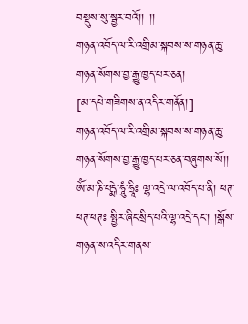བསྡུས་སུ་སྦྱར་བའོ།། །།
གཉན་འབོད་ལ་རི་འགྲིམ་སྐབས་ས་གཉན་ཆུ་གཉན་སོགས་བྱ་རྒྱུ་ཁྱད་པར་ཅན།
[མ་དཔེ་གཟིགས་ན་འདིར་གནོན།]
གཉན་འབོད་ལ་རི་འགྲིམ་སྐབས་ས་གཉན་ཆུ་གཉན་སོགས་བྱ་རྒྱུ་ཁྱད་པར་ཅན་བཞུགས་སོ།། ཨོཾ་མ་ཎི་པདྨེ་ཧཱུཾ་ཧྲཱིཿ ལྷ་འདྲེ་ལ་འབོད་པ་ནི། ཕཊ་ཕཊ་ཕཊཿ སྤྱིར་ཞིང་སྲིད་པའི་ལྷ་འདྲེ་དང་། །སྒོས་གཉན་ས་འདིར་གནས་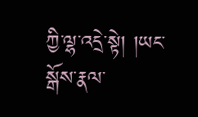ཀྱི་ལྷ་འདྲེ་སྟེ། །ཡང་སྒོས་རྣལ་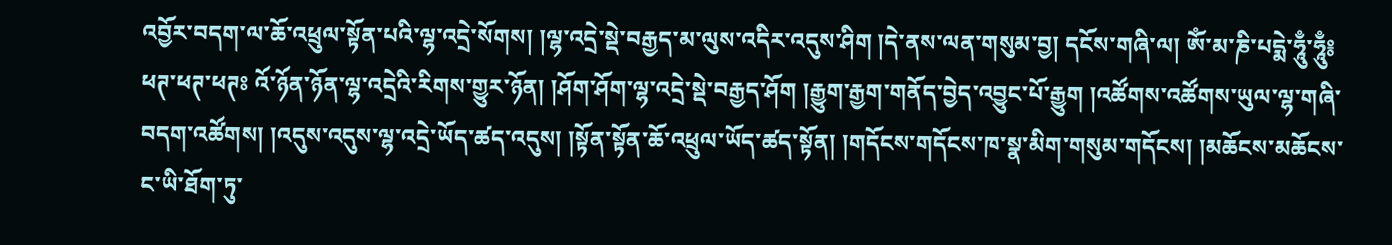འབྱོར་བདག་ལ་ཆོ་འཕྲུལ་སྟོན་པའི་ལྷ་འདྲེ་སོགས། །ལྷ་འདྲེ་སྡེ་བརྒྱད་མ་ལུས་འདིར་འདུས་ཤིག །དེ་ནས་ལན་གསུམ་བྱ། དངོས་གཞི་ལ། ༀ་མ་ཎི་པདྨེ་ཧཱུྃ་ཧཱུྃ༔ ཕཊ་ཕཊ་ཕཊཿ འོ་ཉོན་ཉོན་ལྷ་འདྲེའི་རིགས་གྱུར་ཉོན། །ཤོག་ཤོག་ལྷ་འདྲེ་སྡེ་བརྒྱད་ཤོག །རྒྱུག་རྒྱག་གནོད་བྱེད་འབྱུང་པོ་རྒྱུག །འཚོགས་འཚོགས་ཡུལ་ལྷ་གཞི་བདག་འཚོགས། །འདུས་འདུས་ལྷ་འདྲེ་ཡོད་ཚད་འདུས། །སྟོན་སྟོན་ཆོ་འཕྲུལ་ཡོད་ཚད་སྟོན། །གདོངས་གདོངས་ཁ་སྣ་མིག་གསུམ་གདོངས། །མཆོངས་མཆོངས་ང་ཡི་ཐོག་ཏུ་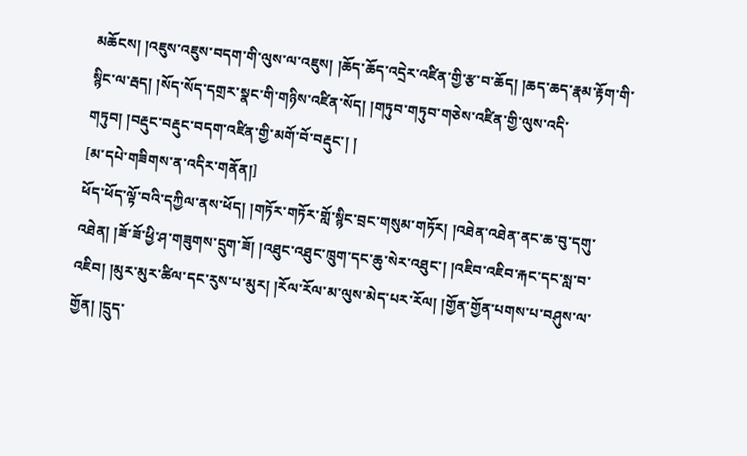མཆོངས། །འཇུས་འཇུས་བདག་གི་ལུས་ལ་འཇུས། །ཆོད་ཆོད་འདྲེར་འཛིན་གྱི་རྩ་བ་ཆོད། །ཆད་ཆད་རྣམ་རྟོག་གི་སྙིང་ལ་རྦད། །སོད་སོད་དགྲར་སྣང་གི་གཉིས་འཛིན་སོད། །གཏུབ་གཏུབ་གཅེས་འཛིན་གྱི་ལུས་འདི་གཏུབ། །བརྡུང་བརྡུང་བདག་འཛིན་གྱི་མགོ་བོ་བརྡུང་། །
[མ་དཔེ་གཟིགས་ན་འདིར་གནོན།]
ཕོད་ཕོད་ལྟོ་བའི་དཀྱིལ་ནས་ཕོད། །གཏོར་གཏོར་གློ་སྙིང་བྲང་གསུམ་གཏོར། །འཐེན་འཐེན་ནང་ཆ་བུ་དགུ་འཐེན། །ཟོ་ཟོ་ཕྱི་ཤ་གཟུགས་དྲུག་ཟོ། །འཐུང་འཐུང་ཁྲུག་དང་ཆུ་སེར་འཐུང་། །འཇིབ་འཇིབ་རྐང་དང་སླ་བ་འཇིབ། །མུར་མུར་ཚིལ་དང་རུས་པ་མུར། །རོལ་རོལ་མ་ལུས་མེད་པར་རོལ། །གྱོན་གྱོན་པགས་པ་བཤུས་ལ་གྱོན། །དྲུད་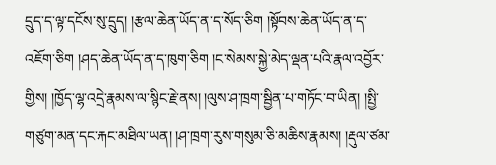དྲུད་ད་ལྟ་དངོས་སུ་དྲུད། །རྩལ་ཆེན་ཡོད་ན་ད་སོད་ཅིག །སྟོབས་ཆེན་ཡོད་ན་ད་འཇོག་ཅིག །ཤད་ཆེན་ཡོད་ན་ད་ཁུག་ཅིག །ང་སེམས་སྐྱེ་མེད་ལྡན་པའི་རྣལ་འབྱོར་གྱིས། །ཁྱོད་ལྷ་འདྲེ་རྣམས་ལ་སྙིང་རྗེ་ནས། །ལུས་ཤ་ཁྲག་སྦྱིན་པ་གཏོང་བ་ཡིན། །སྤྱི་གཙུག་མན་དང་རྐང་མཐིལ་ཡན། །ཤ་ཁྲག་རུས་གསུམ་ཅི་མཆིས་རྣམས། །རྡུལ་ཙམ་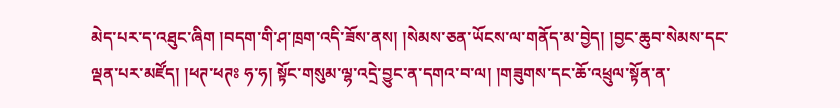མེད་པར་ད་འཐུང་ཞིག །བདག་གི་ཤ་ཁྲག་འདི་ཟོས་ནས། །སེམས་ཅན་ཡོངས་ལ་གནོད་མ་བྱེད། །བྱང་ཆུབ་སེམས་དང་ལྡན་པར་མཛོད། །ཕཊ་ཕཊཿ ཧ་ཧ། སྟོང་གསུམ་ལྷ་འདྲེ་བྱུང་ན་དགའ་བ་ལ། །གཟུགས་དང་ཆོ་འཕྲུལ་སྟོན་ན་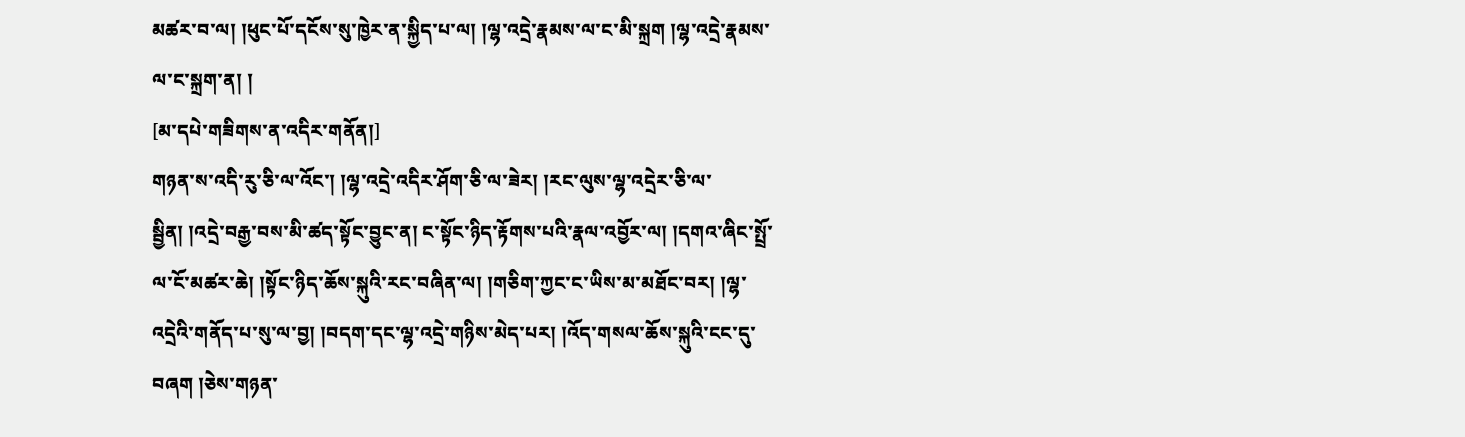མཚར་བ་ལ། །ཕུང་པོ་དངོས་སུ་ཁྱེར་ན་སྐྱིད་པ་ལ། །ལྷ་འདྲེ་རྣམས་ལ་ང་མི་སྐྲག །ལྷ་འདྲེ་རྣམས་ལ་ང་སྐྲག་ན། །
[མ་དཔེ་གཟིགས་ན་འདིར་གནོན།]
གཉན་ས་འདི་རུ་ཅི་ལ་འོང་། །ལྷ་འདྲེ་འདིར་ཤོག་ཅི་ལ་ཟེར། །རང་ལུས་ལྷ་འདྲེར་ཅི་ལ་སྦྱིན། །འདྲེ་བརྒྱ་བས་མི་ཚད་སྟོང་བྱུང་ན། ང་སྟོང་ཉིད་རྟོགས་པའི་རྣལ་འབྱོར་ལ། །དགའ་ཞིང་སྤྲོ་ལ་ངོ་མཚར་ཆེ། །སྟོང་ཉིད་ཆོས་སྐུའི་རང་བཞིན་ལ། །གཅིག་ཀྱང་ང་ཡིས་མ་མཐོང་བར། །ལྷ་འདྲེའི་གནོད་པ་སུ་ལ་བྱ། །བདག་དང་ལྷ་འདྲེ་གཉིས་མེད་པར། །འོད་གསལ་ཆོས་སྐུའི་ངང་དུ་བཞག །ཅེས་གཉན་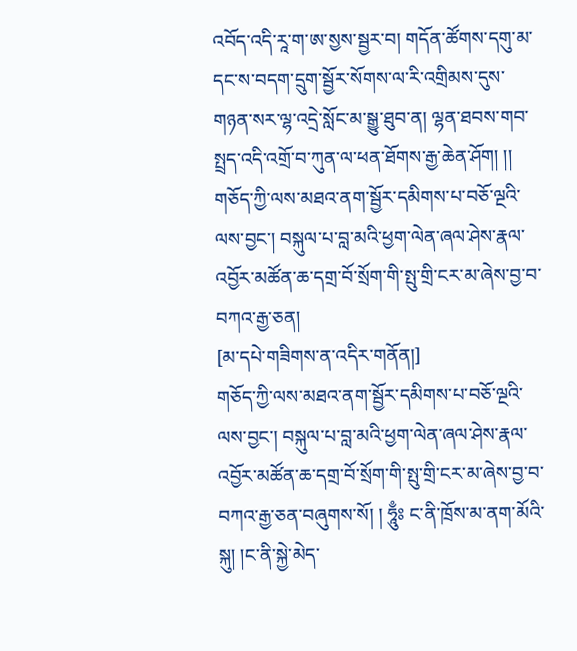འབོད་འདི་རཱ་ག་ཨ་སྱས་སྦྱར་བ། གདོན་ཚོགས་དགུ་མ་དང་ས་བདག་དྲུག་སྦྱོར་སོགས་ལ་རི་འགྲིམས་དུས་གཉན་སར་ལྷ་འདྲེ་སློང་མ་སྒྱུ་ཐུབ་ན། ལྷན་ཐབས་གབ་སྤྲད་འདི་འགྲོ་བ་ཀུན་ལ་ཕན་ཐོགས་རྒྱ་ཆེན་ཤོག། །།
གཅོད་ཀྱི་ལས་མཐའ་ནག་སྦྱོར་དམིགས་པ་བཅོ་ལྔའི་ལས་བྱང་། བསྐུལ་པ་བླ་མའི་ཕྱག་ལེན་ཞལ་ཤེས་རྣལ་འབྱོར་མཚོན་ཆ་དགྲ་བོ་སྲོག་གི་སྤུ་གྲི་ངར་མ་ཞེས་བྱ་བ་བཀའ་རྒྱ་ཅན།
[མ་དཔེ་གཟིགས་ན་འདིར་གནོན།]
གཅོད་ཀྱི་ལས་མཐའ་ནག་སྦྱོར་དམིགས་པ་བཅོ་ལྔའི་ལས་བྱང་། བསྐུལ་པ་བླ་མའི་ཕྱག་ལེན་ཞལ་ཤེས་རྣལ་འབྱོར་མཚོན་ཆ་དགྲ་བོ་སྲོག་གི་སྤུ་གྲི་ངར་མ་ཞེས་བྱ་བ་བཀའ་རྒྱ་ཅན་བཞུགས་སོ། ། ཧཱུྃཿ ང་ནི་ཁྲོས་མ་ནག་མོའི་སྐུ། །ང་ནི་སྐྱེ་མེད་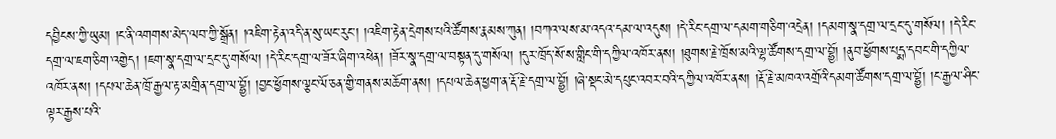དབྱིངས་ཀྱི་ཡུམ། །ང་ནི་འགགས་མེད་ལབ་ཀྱི་སྒྲོན། །འཇིག་རྟེན་འདི་ན་སུ་ཡང་རུང་། །འཇིག་རྟེན་དྲེགས་པའི་ཚོགས་རྣམས་ཀུན། །བཀའ་ལས་མ་འདའ་དམ་ལ་འདུས། །དེ་རིང་དགྲ་ལ་དམག་གཅིག་འདྲེན། །དམག་སྣ་དགྲ་ལ་དྲང་དུ་གསོལ། །དེ་རིང་དགྲ་ལ་ཇག་ཅིག་འགྱེད། །ཇག་སྣ་དགྲ་ལ་དྲང་དུ་གསོལ། །དེ་རིང་དགྲ་ལ་ཟོར་ཞིག་འཕེན། །ཟོར་སྣ་དགྲ་ལ་བསྟན་དུ་གསོལ། །དུར་ཁྲོད་སོ་ས་གླིང་གི་དཀྱིལ་འཁོར་ནས། །ཐུགས་རྗེ་ཁྲོས་མའི་ལྷ་ཚོགས་དགྲ་ལ་བྷྱོ། །ནུབ་ཕྱོགས་པདྨ་དབང་གི་དཀྱིལ་འཁོར་ནས། །དཔལ་ཆེན་ཁྲོ་རྒྱལ་རྟ་མགྲིན་དགྲ་ལ་བྷྱོ། །བྱང་ཕྱོགས་ལྕང་ལོ་ཅན་གྱི་གནས་མཆོག་ནས། །དཔལ་ཆེན་ཕྱག་ན་རྡོ་རྗེ་དགྲ་ལ་བྷྱོ། །ཞེ་སྡང་མེ་དཔུང་འབར་བའི་དཀྱིལ་འཁོར་ནས། །རྡོ་རྗེ་མཁའ་འགྲོའི་དམག་ཚོགས་དགྲ་ལ་བྷྱོ། །ང་རྒྱལ་ཤིང་ལྟར་རྒྱས་པའི་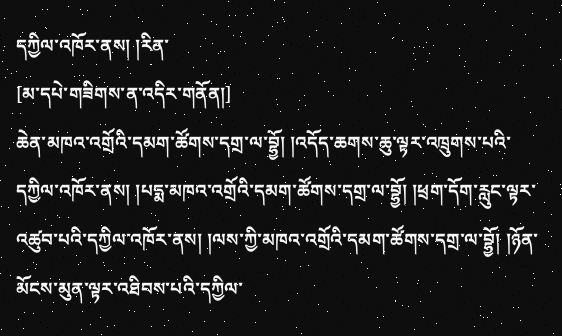དཀྱིལ་འཁོར་ནས། །རིན་
[མ་དཔེ་གཟིགས་ན་འདིར་གནོན།]
ཆེན་མཁའ་འགྲོའི་དམག་ཚོགས་དགྲ་ལ་བྷྱོ། །འདོད་ཆགས་ཆུ་ལྟར་འཁྲུགས་པའི་དཀྱིལ་འཁོར་ནས། །པདྨ་མཁའ་འགྲོའི་དམག་ཚོགས་དགྲ་ལ་བྷྱོ། །ཕྲག་དོག་རླུང་ལྟར་འཚུབ་པའི་དཀྱིལ་འཁོར་ནས། །ལས་ཀྱི་མཁའ་འགྲོའི་དམག་ཚོགས་དགྲ་ལ་བྷྱོ། །ཉོན་མོངས་མུན་ལྟར་འཐིབས་པའི་དཀྱིལ་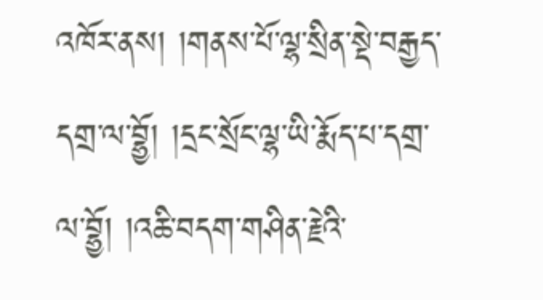འཁོར་ནས། །གནས་པོ་ལྷ་སྲིན་སྡེ་བརྒྱད་དགྲ་ལ་བྷྱོ། །དྲང་སྲོང་ལྷ་ཡི་རྨོད་པ་དགྲ་ལ་བྷྱོ། །འཆི་བདག་གཤིན་རྗེའི་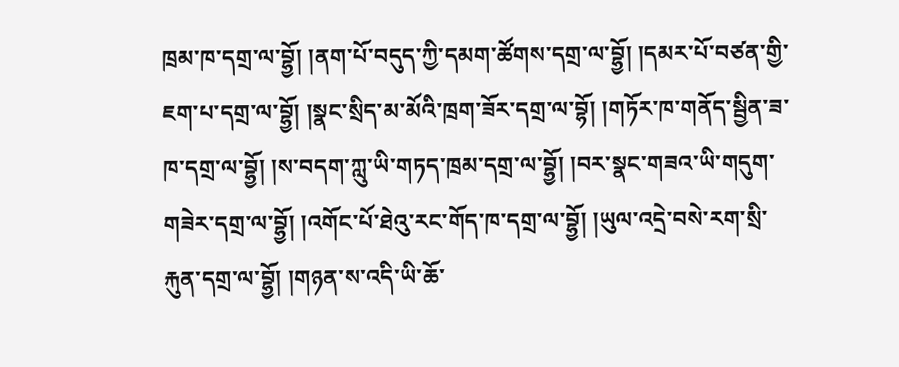ཁྲམ་ཁ་དགྲ་ལ་བྷྱོ། །ནག་པོ་བདུད་ཀྱི་དམག་ཚོགས་དགྲ་ལ་བྷྱོ། །དམར་པོ་བཙན་གྱི་ཇག་པ་དགྲ་ལ་བྷྱོ། །སྣང་སྲིད་མ་མོའི་ཁྲག་ཟོར་དགྲ་ལ་བྷོ། །གཏོར་ཁ་གནོད་སྦྱིན་ཟ་ཁ་དགྲ་ལ་བྷྱོ། །ས་བདག་ཀླུ་ཡི་གཏད་ཁྲམ་དགྲ་ལ་བྷྱོ། །བར་སྣང་གཟའ་ཡི་གདུག་གཟེར་དགྲ་ལ་བྷྱོ། །འགོང་པོ་ཐེའུ་རང་གོད་ཁ་དགྲ་ལ་བྷྱོ། །ཡུལ་འདྲེ་བསེ་རག་སྲི་རྐུན་དགྲ་ལ་བྷྱོ། །གཉན་ས་འདི་ཡི་ཆོ་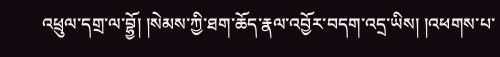འཕྲུལ་དགྲ་ལ་བྷྱོ། །སེམས་ཀྱི་ཐག་ཆོད་རྣལ་འབྱོར་བདག་འདྲ་ཡིས། །འཕགས་པ་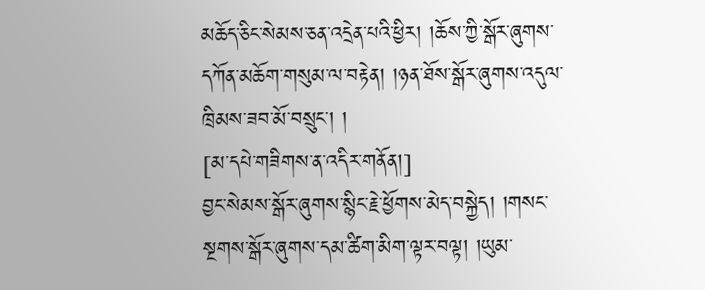མཆོད་ཅིང་སེམས་ཅན་འདྲེན་པའི་ཕྱིར། །ཆོས་ཀྱི་སྒོར་ཞུགས་དཀོན་མཆོག་གསུམ་ལ་བརྟེན། །ཉན་ཐོས་སྒོར་ཞུགས་འདུལ་ཁྲིམས་ཟབ་མོ་བསྲུང་། །
[མ་དཔེ་གཟིགས་ན་འདིར་གནོན།]
བྱང་སེམས་སྒོར་ཞུགས་སྙིང་རྗེ་ཕྱོགས་མེད་བསྐྱེད། །གསང་སྔགས་སྒོར་ཞུགས་དམ་ཚིག་མིག་ལྟར་བལྟ། །ཡུམ་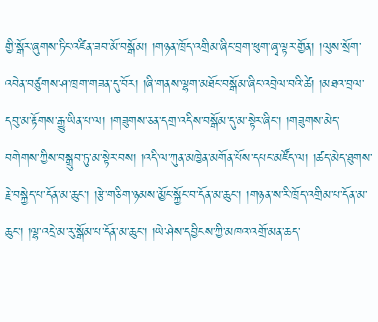གྱི་སྒོར་ཞུགས་ཏིང་འཛིན་ཟབ་མོ་བསྒོམ། །གཉན་ཁྲོད་འགྲིམ་ཞིང་བྲག་ཕུག་ཞྭ་ལྟར་གྱོན། །ལུས་སྲོག་འབེན་བཙུགས་ཤ་ཁྲག་གཟན་དུ་བོར། །ཞི་གནས་ལྷག་མཐོང་བསྒོམ་ཞིང་འབྲེལ་བའི་ཚེ། །མཐའ་བྲལ་དབུ་མ་རྟོགས་རྒྱུ་ཡིན་པ་ལ། །གཟུགས་ཅན་དགྲ་འདིས་བསྒོམ་དུ་མ་སྟེར་ཞིང་། །གཟུགས་མེད་བགེགས་ཀྱིས་བསྒྲུབ་ཏུ་མ་སྟེར་བས། །འདི་ལ་ཀུན་མཁྱེན་མགོན་པོས་དཔང་མཛོད་ལ། །ཚད་མེད་ཐུགས་རྗེ་བསྐྱེད་པ་དོན་མ་ཆུང་། །རྩེ་གཅིག་ཉམས་མྱོང་སྐྱོང་བ་དོན་མ་ཆུང་། །གཉན་ས་རི་ཁྲོད་འགྲིམ་པ་དོན་མ་ཆུང་། །ལྷ་འདྲེ་མ་རུ་སྒོམ་པ་དོན་མ་ཆུང་། །ཡེ་ཤེས་དབྱིངས་ཀྱི་མཁའ་འགྲོ་མན་ཆད་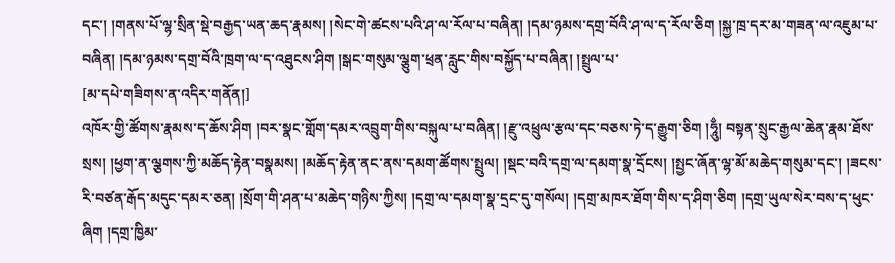དང་། །གནས་པོ་ལྷ་སྲིན་སྡེ་བརྒྱད་ཡན་ཆད་རྣམས། །སེང་གེ་ཚངས་པའི་ཤ་ལ་རོལ་པ་བཞིན། །དམ་ཉམས་དགྲ་བོའི་ཤ་ལ་ད་རོལ་ཅིག །སྐྱ་ཁྲ་དར་མ་གཟན་ལ་འཇུམ་པ་བཞིན། །དམ་ཉམས་དགྲ་བོའི་ཁྲག་ལ་ད་འཐུངས་ཤིག །སྒང་གསུམ་ལྕུག་ཕྲན་རླུང་གིས་བསྐྱོད་པ་བཞིན། །སྤྲུལ་པ་
[མ་དཔེ་གཟིགས་ན་འདིར་གནོན།]
འཁོར་གྱི་ཚོགས་རྣམས་ད་ཆོས་ཤིག །བར་སྣང་གློག་དམར་འབྲུག་གིས་བསྐུལ་པ་བཞིན། །རྫུ་འཕྲུལ་རྩལ་དང་བཅས་ཏེ་ད་རྒྱུག་ཅིག །ཧཱུྃ། བསྟན་སྲུང་རྒྱལ་ཆེན་རྣམ་ཐོས་སྲས། །ཕྱག་ན་ལྕགས་ཀྱི་མཆོད་རྟེན་བསྣམས། །མཆོད་རྟེན་ནང་ནས་དམག་ཚོགས་སྤྲུལ། །སྡང་བའི་དགྲ་ལ་དམག་སྣ་དྲོངས། །སྤྱང་ཞོན་ལྷ་མོ་མཆེད་གསུམ་དང་། །ཟངས་རི་བཙན་རྒོད་མདུང་དམར་ཅན། །སྲོག་གི་ཤན་པ་མཆེད་གཉིས་ཀྱིས། །དགྲ་ལ་དམག་སྣ་དྲང་དུ་གསོལ། །དགྲ་མཁར་ཐོག་གིས་ད་ཤིག་ཅིག །དགྲ་ཡུལ་སེར་བས་ད་ཕུང་ཞིག །དགྲ་ཁྱིམ་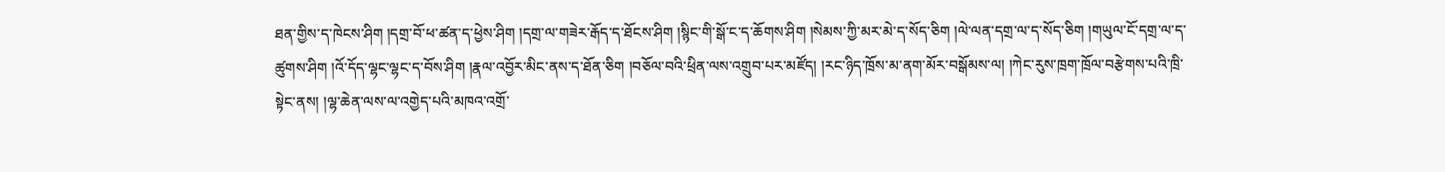ཐན་གྱིས་ད་ཁེངས་ཤིག །དགྲ་བོ་ཕ་ཚན་ད་ཕྱེས་ཤིག །དགྲ་ལ་གཟེར་རྒོད་ད་ཐོངས་ཤིག །སྙིང་གི་སྒོ་ང་ད་ཆོགས་ཤིག །སེམས་ཀྱི་མར་མེ་ད་སོད་ཅིག །ལེ་ལན་དགྲ་ལ་ད་སོད་ཅིག །གཡུལ་ངོ་དགྲ་ལ་ད་ཚུགས་ཤིག །འོ་དོད་ལྷང་ལྷང་ད་བོས་ཤིག །རྣལ་འབྱོར་མིང་ནས་ད་ཐོན་ཅིག །བཅོལ་བའི་ཕྲིན་ལས་འགྲུབ་པར་མཛོད། །རང་ཉིད་ཁྲོས་མ་ནག་མོར་བསྒོམས་ལ། །ཀེང་རུས་ཁྲག་ཁྲོལ་བརྩེགས་པའི་ཁྲི་སྟེང་ནས། །ལྷ་ཆེན་ལས་ལ་འགྱེད་པའི་མཁའ་འགྲོ་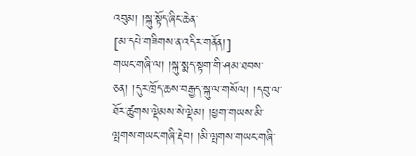འབུམ། །སྐུ་སྟོད་ཞིང་ཆེན་
[མ་དཔེ་གཟིགས་ན་འདིར་གནོན།]
གཡང་གཞི་ལ། །སྐུ་སྨད་སྟག་གི་ཤམ་ཐབས་ཅན། །དུར་ཁྲོད་ཆས་བརྒྱད་སྐུ་ལ་གསོལ། །དབུ་ལ་ཐོར་ཚུགས་ལྡེམས་སེ་ལྡེམ། །ཕྱག་གཡས་མི་ལྤགས་གཡང་གཞི་རྡེབ། །མི་ལྤགས་གཡང་གཞི་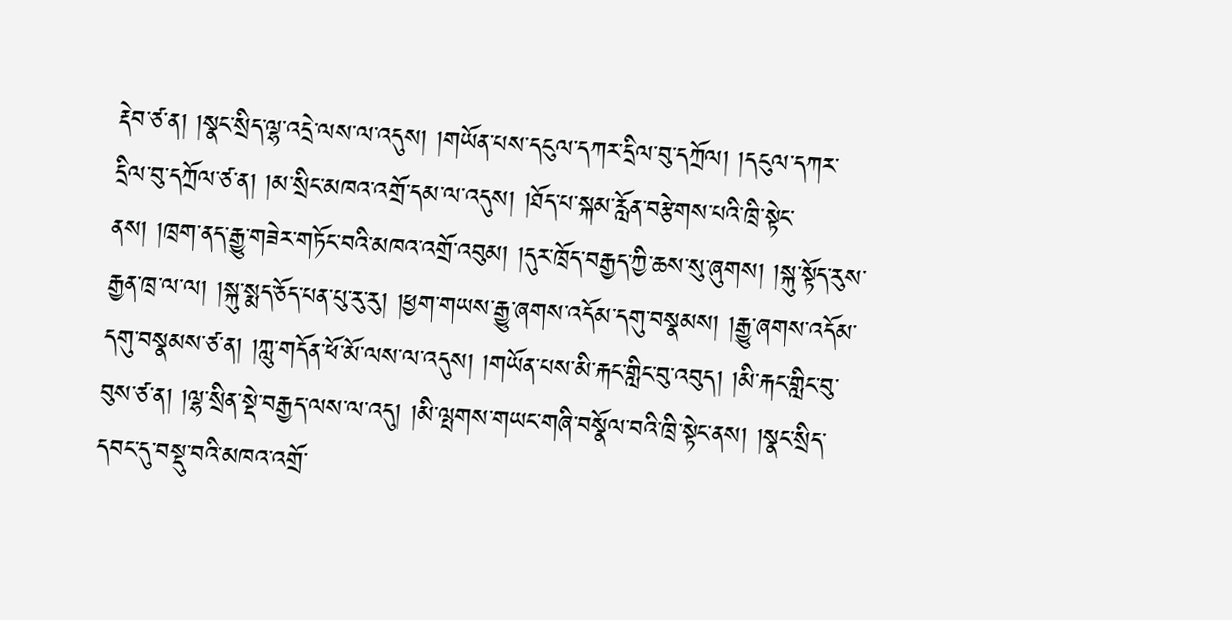རྡེབ་ཙ་ན། །སྣང་སྲིད་ལྷ་འདྲེ་ལས་ལ་འདུས། །གཡོན་པས་དངུལ་དཀར་དྲིལ་བུ་དཀྲོལ། །དངུལ་དཀར་དྲིལ་བུ་དཀྲོལ་ཙ་ན། །མ་སྲིང་མཁའ་འགྲོ་དམ་ལ་འདུས། །ཐོད་པ་སྐམ་རློན་བརྩེགས་པའི་ཁྲི་སྟེང་ནས། །ཁྲག་ནད་རྒྱུ་གཟེར་གཏོང་བའི་མཁའ་འགྲོ་འབུམ། །དུར་ཁྲོད་བརྒྱད་ཀྱི་ཆས་སུ་ཞུགས། །སྐུ་སྟོད་རུས་རྒྱན་ཁྲ་ལ་ལ། །སྐུ་སྨད་ཅོད་པན་པུ་རུ་རུ། །ཕྱག་གཡས་རྒྱུ་ཞགས་འདོམ་དགུ་བསྣམས། །རྒྱུ་ཞགས་འདོམ་དགུ་བསྣམས་ཙ་ན། །ཀླུ་གདོན་ཕོ་མོ་ལས་ལ་འདུས། །གཡོན་པས་མི་རྐང་གླིང་བུ་འབུད། །མི་རྐང་གླིང་བུ་བུས་ཙ་ན། །ལྷ་སྲིན་སྡེ་བརྒྱད་ལས་ལ་འདུ། །མི་ལྤགས་གཡང་གཞི་བསྣོལ་བའི་ཁྲི་སྟེང་ནས། །སྣང་སྲིད་དབང་དུ་བསྡུ་བའི་མཁའ་འགྲོ་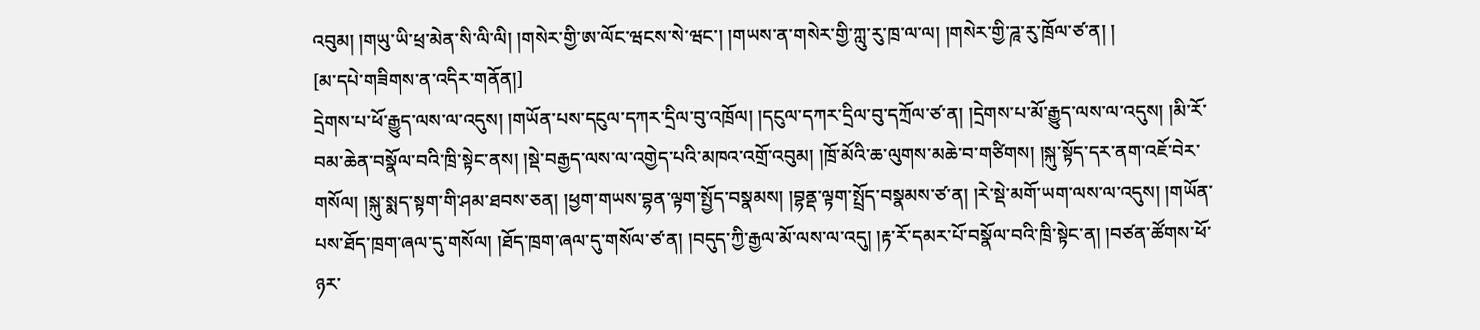འབུམ། །གཡུ་ཡི་ཕྲ་མེན་སི་ལི་ལི། །གསེར་གྱི་ཨ་ལོང་ཝངས་སེ་ཝང་། །གཡས་ན་གསེར་གྱི་ཀླུ་རུ་ཁྲ་ལ་ལ། །གསེར་གྱི་ཌཱ་རུ་ཁྲོལ་ཙ་ན། །
[མ་དཔེ་གཟིགས་ན་འདིར་གནོན།]
དྲེགས་པ་ཕོ་རྒྱུད་ལས་ལ་འདུས། །གཡོན་པས་དངུལ་དཀར་དྲིལ་བུ་འཁྲོལ། །དངུལ་དཀར་དྲིལ་བུ་དཀྲོལ་ཙ་ན། །དྲེགས་པ་མོ་རྒྱུད་ལས་ལ་འདུས། །མི་རོ་བམ་ཆེན་བསྣོལ་བའི་ཁྲི་སྟེང་ནས། །སྡེ་བརྒྱད་ལས་ལ་འགྱེད་པའི་མཁའ་འགྲོ་འབུམ། །ཁྲོ་མོའི་ཆ་ལུགས་མཆེ་བ་གཙིགས། །སྐུ་སྟོད་དར་ནག་འཇོ་བེར་གསོལ། །སྐུ་སྨད་སྟག་གི་ཤམ་ཐབས་ཅན། །ཕྱག་གཡས་བྷན་ལྟག་སྤྱོད་བསྣམས། །བྷནྡ་ལྟག་སྤྲོད་བསྣམས་ཙ་ན། །རེ་སྡེ་མགོ་ཡག་ལས་ལ་འདུས། །གཡོན་པས་ཐོད་ཁྲག་ཞལ་དུ་གསོལ། །ཐོད་ཁྲག་ཞལ་དུ་གསོལ་ཙ་ན། །བདུད་ཀྱི་རྒྱལ་མོ་ལས་ལ་འདུ། །རྟ་རོ་དམར་པོ་བསྣོལ་བའི་ཁྲི་སྟེང་ན། །བཙན་ཚོགས་ཕོ་ཉར་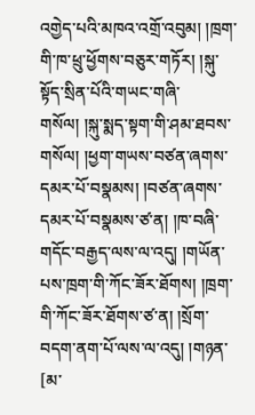འགྱེད་པའི་མཁའ་འགྲོ་འབུམ། །ཁྲག་གི་ཁ་ཕྲུ་ཕྱོགས་བཅུར་གཏོར། །སྐུ་སྟོད་སྲིན་པོའི་གཡང་གཞི་གསོལ། །སྐུ་སྨད་སྟག་གི་ཤམ་ཐབས་གསོལ། །ཕྱག་གཡས་བཙན་ཞགས་དམར་པོ་བསྣམས། །བཙན་ཞགས་དམར་པོ་བསྣམས་ཙ་ན། །ཁ་བཞི་གདོང་བརྒྱད་ལས་ལ་འདུ། །གཡོན་པས་ཁྲག་གི་ཀོང་ཟོར་ཐོགས། །ཁྲག་གི་ཀོང་ཟོར་ཐོགས་ཙ་ན། །སྲོག་བདག་ནག་པོ་ལས་ལ་འདུ། །གཉན་
[མ་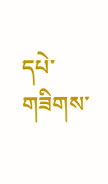དཔེ་གཟིགས་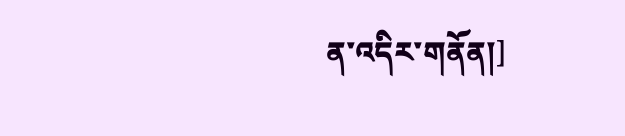ན་འདིར་གནོན།]